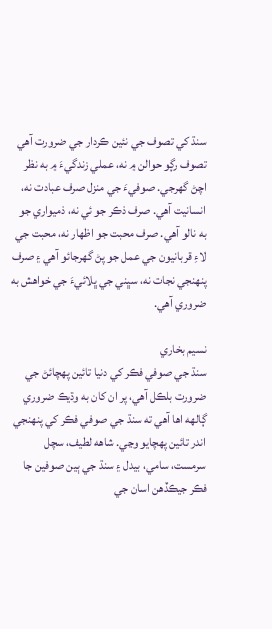سنڌ کي تصوف جي نئين ڪردار جي ضرورت آهي
تصوف رڳو حوالن ۾ نه، عملي زندگيءَ ۾ به نظر اچڻ گهرجي. صوفيءَ جي منزل صرف عبادت نه، انسانيت آهي. صرف ذڪر جو ئي نه، ذميواري جو به نالو آهي. صرف محبت جو اظهار نه، محبت جي لاءِ قربانيون جي عمل جو پڻ گهرجائو آهي ۽ صرف پنهنجي نجات نه، سڀني جي ڀلائيءَ جي خواهش به ضروري آهي.

نسيم بخاري
سنڌ جي صوفي فڪر کي دنيا تائين پهچائڻ جي ضرورت بلڪل آهي، پر ان کان به وڌيڪ ضروري ڳالهه اها آهي ته سنڌ جي صوفي فڪر کي پنهنجي اندر تائين پهچايو وڃي. شاهه لطيف، سچل سرمست، سامي، بيدل ۽ سنڌ جي ٻين صوفين جا فڪر جيڪڏهن اسان جي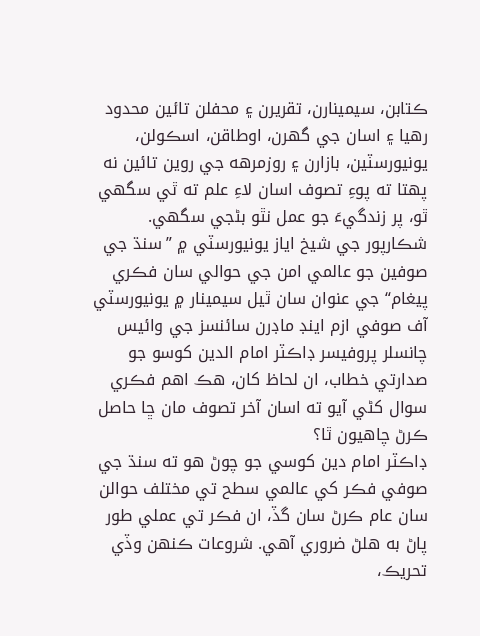ڪتابن، سيمينارن، تقريرن ۽ محفلن تائين محدود رهيا ۽ اسان جي گهرن، اوطاقن، اسڪولن، يونيورسٽين، بازارن ۽ روزمرهه جي روين تائين نه پهتا ته پوءِ تصوف اسان لاءِ علم ته ٿي سگهي ٿو، پر زندگيءَ جو عمل نٿو بڻجي سگهي.
شڪارپور جي شيخ اياز يونيورسٽي ۾ ”سنڌ جي صوفين جو عالمي امن جي حوالي سان فڪري پيغام“ جي عنوان سان ٿيل سيمينار ۾ يونيورسٽي آف صوفي ازم اينڊ ماڊرن سائنسز جي وائيس چانسلر پروفيسر ڊاڪٽر امام الدين کوسو جو صدارتي خطاب، ان لحاظ کان، هڪ اهم فڪري سوال کڻي آيو ته اسان آخر تصوف مان ڇا حاصل ڪرڻ چاهيون ٿا؟
ڊاڪٽر امام دين کوسي جو چوڻ هو ته سنڌ جي صوفي فڪر کي عالمي سطح تي مختلف حوالن سان عام ڪرڻ سان گڏ، ان فڪر تي عملي طور پاڻ به هلڻ ضروري آهي. شروعات ڪنهن وڏي تحريڪ،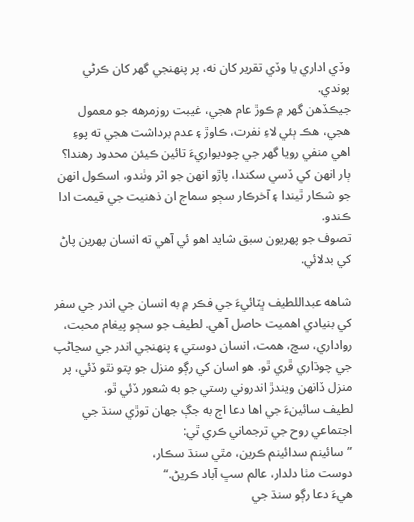وڏي اداري يا وڏي تقرير کان نه، پر پنهنجي گهر کان ڪرڻي پوندي.
جيڪڏهن گهر ۾ ڪوڙ عام هجي، غيبت روزمرهه جو معمول هجي، هڪ ٻئي لاءِ نفرت، ڪاوڙ ۽ عدم برداشت هجي ته پوءِ اهي منفي رويا گهر جي چوديواريءَ تائين ڪيئن محدود رهندا؟ ٻار انهن کي ڏسي سکندا، پاڙو انهن جو اثر وٺندو، اسڪول انهن جو شڪار ٿيندا ۽ آخرڪار سڄو سماج ان ذهنيت جي قيمت ادا ڪندو.
تصوف جو پهريون سبق شايد اهو ئي آهي ته انسان پهرين پاڻ کي بدلائي.

شاهه عبداللطيف ڀٽائيءَ جي فڪر ۾ به انسان جي اندر جي سفر کي بنيادي اهميت حاصل آهي. لطيف جو سڄو پيغام محبت، رواداري، سچ، همت، انسان دوستي ۽ پنهنجي اندر جي سڃاڻپ جي چوڌاري ڦري ٿو. هو اسان کي رڳو منزل جو پتو نٿو ڏئي، پر منزل ڏانهن ويندڙ اندروني رستي جو به شعور ڏئي ٿو.
لطيف سائينءَ جي اها دعا اڄ به جڳ جھان توڙي سنڌ جي اجتماعي روح جي ترجماني ڪري ٿي:
”سائينم سدائينم ڪرين، مٿي سنڌ سڪار،
دوست مٺا دلدار، عالم سڀ آباد ڪريڻ.“
هيءَ دعا رڳو سنڌ جي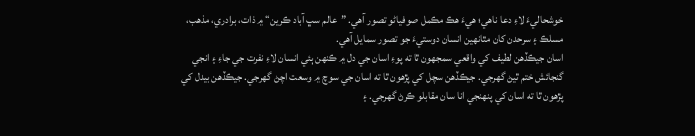خوشحاليءَ لاءِ دعا ناهي؛ هيءَ هڪ مڪمل صوفياڻو تصور آهي. ”عالم سڀ آباد ڪرين“ ۾ ذات، برادري، مذهب، مسلڪ ۽ سرحدن کان مٿانهين انسان دوستيءَ جو تصور سمايل آهي.
اسان جيڪڏهن لطيف کي واقعي سمجهون ٿا ته پوءِ اسان جي دل ۾ ڪنهن ٻئي انسان لاءِ نفرت جي جاءِ ۽ انجي گنجائش ختم ٿيڻ گهرجي. جيڪڏهن سچل کي پڙهون ٿا ته اسان جي سوچ ۾ وسعت اچڻ گهرجي. جيڪڏهن بيدل کي پڙهون ٿا ته اسان کي پنهنجي انا سان مقابلو ڪرڻ گهرجي. ۽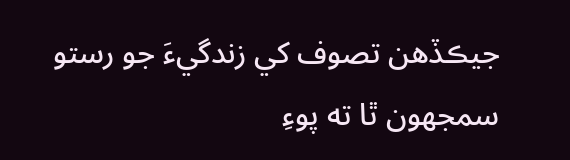جيڪڏهن تصوف کي زندگيءَ جو رستو سمجهون ٿا ته پوءِ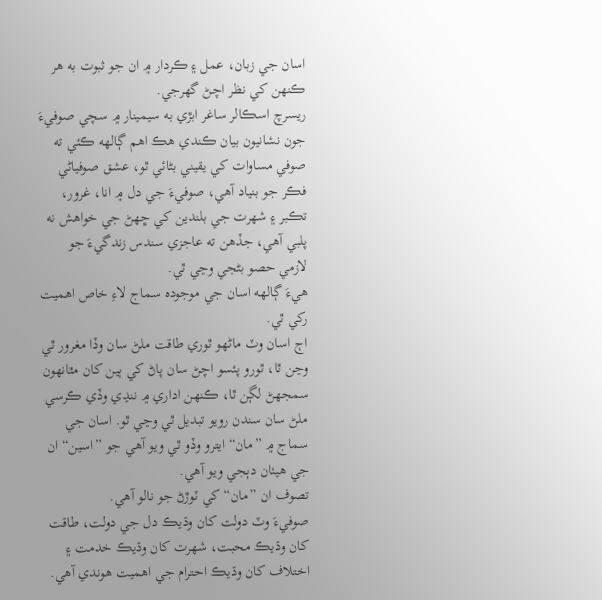اسان جي زبان، عمل ۽ ڪردار ۾ ان جو ثبوت به ھر ڪنھن کي نظر اچڻ گهرجي.
ريسرچ اسڪالر ساغر ابڙي به سيمينار ۾ سچي صوفيءَ جون نشانيون بيان ڪندي هڪ اهم ڳالهه ڪئي ته صوفي مساوات کي يقيني بڻائي ٿو، عشق صوفياڻي فڪر جو بنياد آهي، صوفيءَ جي دل ۾ انا، غرور، تڪبر ۽ شهرت جي بلندين کي ڇهڻ جي خواهش نه پلبي آهي، جڏهن ته عاجزي سندس زندگيءَ جو لازمي حصو بڻجي وڃي ٿي.
هيءَ ڳالهه اسان جي موجوده سماج لاءِ خاص اهميت رکي ٿي.
اڄ اسان وٽ ماڻهو ٿوري طاقت ملڻ سان وڏا مغرور ٿي وڃن ٿا، ٿورو پئسو اچڻ سان پاڻ کي ٻين کان مٿانهون سمجهڻ لڳن ٿا، ڪنهن اداري ۾ ننڍي وڏي ڪرسي ملڻ سان سندن رويو تبديل ٿي وڃي ٿو. اسان جي سماج ۾ ”مان“ ايترو وڏو ٿي ويو آهي جو ”اسين“ ان جي هيٺان دٻجي ويو آهي.
تصوف ان ”مان“ کي ٽوڙڻ جو نالو آهي.
صوفيءَ وٽ دولت کان وڌيڪ دل جي دولت، طاقت کان وڌيڪ محبت، شهرت کان وڌيڪ خدمت ۽ اختلاف کان وڌيڪ احترام جي اهميت هوندي آهي.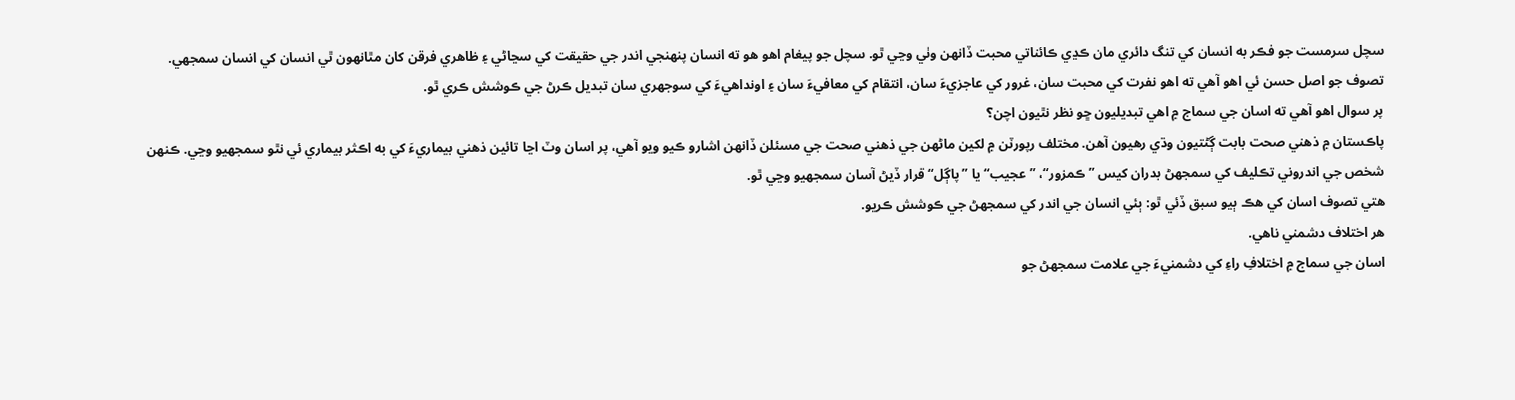سچل سرمست جو فڪر به انسان کي تنگ دائري مان ڪڍي ڪائناتي محبت ڏانهن وٺي وڃي ٿو. سچل جو پيغام اهو هو ته انسان پنهنجي اندر جي حقيقت کي سڃاڻي ۽ ظاهري فرقن کان مٿانهون ٿي انسان کي انسان سمجهي.
تصوف جو اصل حسن ئي اهو آهي ته اهو نفرت کي محبت سان، غرور کي عاجزيءَ سان، انتقام کي معافيءَ سان ۽ اونداهيءَ کي سوجھري سان تبديل ڪرڻ جي ڪوشش ڪري ٿو.
پر سوال اهو آهي ته اسان جي سماج ۾ اهي تبديليون ڇو نظر نٿيون اچن؟
پاڪستان ۾ ذهني صحت بابت ڳڻتيون وڌي رهيون آهن. مختلف رپورٽن ۾ لکين ماڻهن جي ذهني صحت جي مسئلن ڏانهن اشارو ڪيو ويو آهي، پر اسان وٽ اڃا تائين ذهني بيماريءَ کي به اڪثر بيماري ئي نٿو سمجهيو وڃي. ڪنهن شخص جي اندروني تڪليف کي سمجهڻ بدران کيس ”ڪمزور“، ”عجيب“ يا ”پاڳل“ قرار ڏيڻ آسان سمجهيو وڃي ٿو.
هتي تصوف اسان کي هڪ ٻيو سبق ڏئي ٿو: ٻئي انسان جي اندر کي سمجهڻ جي ڪوشش ڪريو.
هر اختلاف دشمني ناهي.
اسان جي سماج ۾ اختلافِ راءِ کي دشمنيءَ جي علامت سمجهڻ جو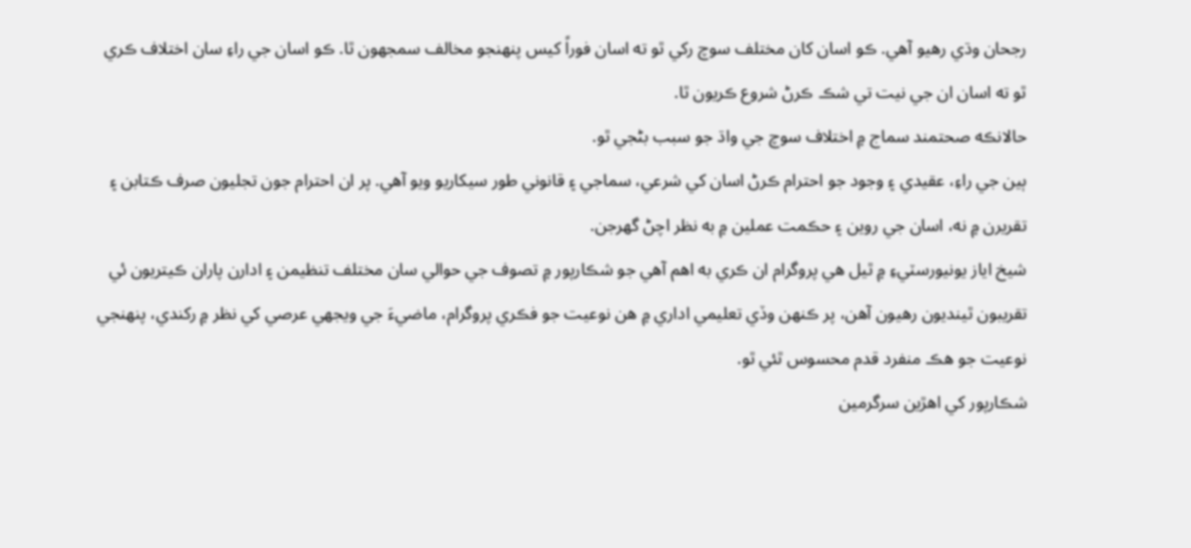رجحان وڌي رهيو آهي. ڪو اسان کان مختلف سوچ رکي ٿو ته اسان فوراً کيس پنهنجو مخالف سمجهون ٿا. ڪو اسان جي راءِ سان اختلاف ڪري ٿو ته اسان ان جي نيت تي شڪ ڪرڻ شروع ڪريون ٿا.
حالانڪه صحتمند سماج ۾ اختلاف سوچ جي واڌ جو سبب بڻجي ٿو.
ٻين جي راءِ، عقيدي ۽ وجود جو احترام ڪرڻ اسان کي شرعي، سماجي ۽ قانوني طور سيکاريو ويو آهي. پر ان احترام جون تجليون صرف ڪتابن ۽ تقريرن ۾ نه، اسان جي روين ۽ حڪمت عملين ۾ به نظر اچڻ گهرجن.
شيخ اياز يونيورسٽيءِ ۾ ٿيل هي پروگرام ان ڪري به اهم آهي جو شڪارپور ۾ تصوف جي حوالي سان مختلف تنظيمن ۽ ادارن پاران ڪيتريون ئي تقريبون ٿينديون رهيون آهن، پر ڪنهن وڏي تعليمي اداري ۾ هن نوعيت جو فڪري پروگرام، ماضيءَ جي ويجهي عرصي کي نظر ۾ رکندي، پنهنجي نوعيت جو هڪ منفرد قدم محسوس ٿئي ٿو.
شڪارپور کي اهڙين سرگرمين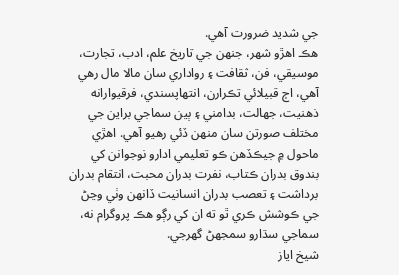جي شديد ضرورت آهي.
هڪ اهڙو شهر، جنهن جي تاريخ علم، ادب، تجارت، موسيقي، فن، ثقافت ۽ رواداري سان مالا مال رهي آهي، اڄ قبيلائي تڪرارن، انتهاپسندي، فرقيوارانه ذهنيت، جهالت، بدامني ۽ ٻين سماجي براين جي مختلف صورتن سان منهن ڏئي رهيو آهي. اهڙي ماحول ۾ جيڪڏهن ڪو تعليمي ادارو نوجوانن کي بندوق بدران ڪتاب، نفرت بدران محبت، انتقام بدران برداشت ۽ تعصب بدران انسانيت ڏانهن وٺي وڃڻ جي ڪوشش ڪري ٿو ته ان کي رڳو هڪ پروگرام نه، سماجي سڌارو سمجهڻ گهرجي.
شيخ اياز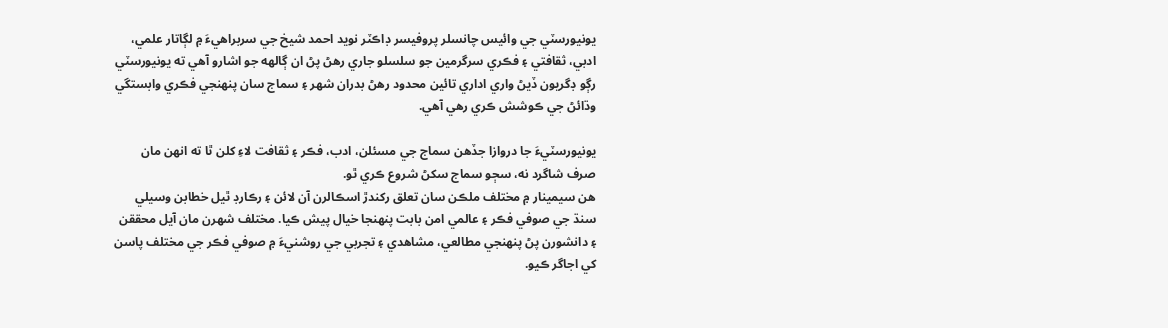يونيورسٽي جي وائيس چانسلر پروفيسر ڊاڪٽر نويد احمد شيخ جي سربراهيءَ ۾ لڳاتار علمي، ادبي، ثقافتي ۽ فڪري سرگرمين جو سلسلو جاري رهڻ پڻ ان ڳالهه جو اشارو آهي ته يونيورسٽي رڳو ڊگريون ڏيڻ واري اداري تائين محدود رهڻ بدران شهر ۽ سماج سان پنهنجي فڪري وابستگي وڌائڻ جي ڪوشش ڪري رهي آهي.

يونيورسٽيءَ جا دروازا جڏهن سماج جي مسئلن، ادب، فڪر ۽ ثقافت لاءِ کلن ٿا ته انهن مان صرف شاگرد نه، سڄو سماج سکڻ شروع ڪري ٿو.
هن سيمينار ۾ مختلف ملڪن سان تعلق رکندڙ اسڪالرن آن لائن ۽ رڪارڊ ٿيل خطابن وسيلي سنڌ جي صوفي فڪر ۽ عالمي امن بابت پنهنجا خيال پيش ڪيا. مختلف شهرن مان آيل محققن ۽ دانشورن پڻ پنهنجي مطالعي، مشاهدي ۽ تجربي جي روشنيءَ ۾ صوفي فڪر جي مختلف پاسن کي اجاگر ڪيو.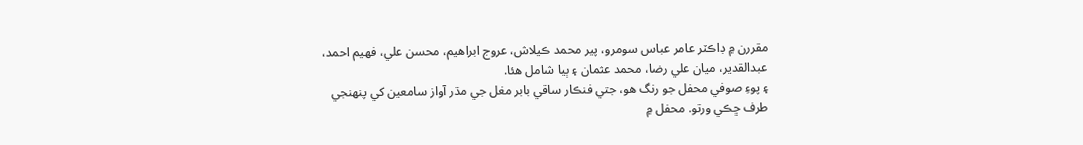مقررن ۾ ڊاڪٽر عامر عباس سومرو، پير محمد ڪيلاش، عروج ابراهيم، محسن علي، فهيم احمد، عبدالقدير، ميان علي رضا، محمد عثمان ۽ ٻيا شامل هئا.
۽ پوءِ صوفي محفل جو رنگ هو، جتي فنڪار ساقي بابر مغل جي مڌر آواز سامعين کي پنهنجي طرف ڇڪي ورتو. محفل ۾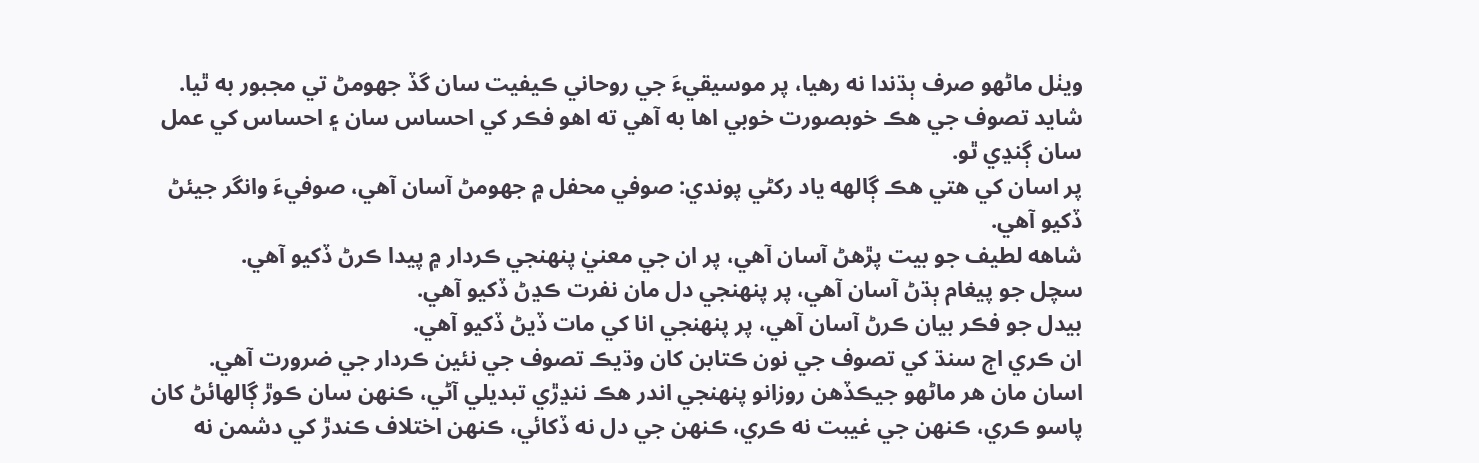ويٺل ماڻهو صرف ٻڌندا نه رهيا، پر موسيقيءَ جي روحاني ڪيفيت سان گڏ جهومڻ تي مجبور به ٿيا.
شايد تصوف جي هڪ خوبصورت خوبي اها به آهي ته اهو فڪر کي احساس سان ۽ احساس کي عمل سان ڳنڍي ٿو.
پر اسان کي هتي هڪ ڳالهه ياد رکڻي پوندي: صوفي محفل ۾ جهومڻ آسان آهي، صوفيءَ وانگر جيئڻ ڏکيو آهي.
شاهه لطيف جو بيت پڙهڻ آسان آهي، پر ان جي معنيٰ پنهنجي ڪردار ۾ پيدا ڪرڻ ڏکيو آهي.
سچل جو پيغام ٻڌڻ آسان آهي، پر پنهنجي دل مان نفرت ڪڍڻ ڏکيو آهي.
بيدل جو فڪر بيان ڪرڻ آسان آهي، پر پنهنجي انا کي مات ڏيڻ ڏکيو آهي.
ان ڪري اڄ سنڌ کي تصوف جي نون ڪتابن کان وڌيڪ تصوف جي نئين ڪردار جي ضرورت آهي.
اسان مان هر ماڻهو جيڪڏهن روزانو پنهنجي اندر هڪ ننڍڙي تبديلي آڻي، ڪنهن سان ڪوڙ ڳالهائڻ کان پاسو ڪري، ڪنهن جي غيبت نه ڪري، ڪنهن جي دل نه ڏکائي، ڪنهن اختلاف ڪندڙ کي دشمن نه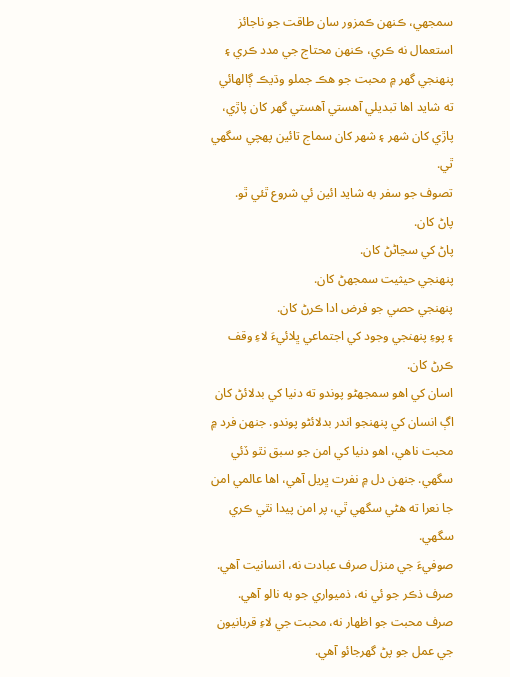سمجهي، ڪنهن ڪمزور سان طاقت جو ناجائز استعمال نه ڪري، ڪنهن محتاج جي مدد ڪري ۽ پنهنجي گهر ۾ محبت جو هڪ جملو وڌيڪ ڳالهائي ته شايد اها تبديلي آهستي آهستي گهر کان پاڙي، پاڙي کان شهر ۽ شهر کان سماج تائين پهچي سگهي ٿي.
تصوف جو سفر به شايد ائين ئي شروع ٿئي ٿو.
پاڻ کان.
پاڻ کي سڃاڻڻ کان.
پنهنجي حيثيت سمجهڻ کان.
پنهنجي حصي جو فرض ادا ڪرڻ کان.
۽ پوءِ پنهنجي وجود کي اجتماعي ڀلائيءَ لاءِ وقف ڪرڻ کان.
اسان کي اهو سمجهڻو پوندو ته دنيا کي بدلائڻ کان اڳ انسان کي پنهنجو اندر بدلائڻو پوندو. جنهن فرد ۾ محبت ناهي، اهو دنيا کي امن جو سبق نٿو ڏئي سگهي. جنهن دل ۾ نفرت ڀريل آهي، اها عالمي امن جا نعرا ته هڻي سگهي ٿي، پر امن پيدا نٿي ڪري سگهي.
صوفيءَ جي منزل صرف عبادت نه، انسانيت آهي.
صرف ذڪر جو ئي نه، ذميواري جو به نالو آهي.
صرف محبت جو اظهار نه، محبت جي لاءِ قربانيون جي عمل جو پڻ گهرجائو آهي.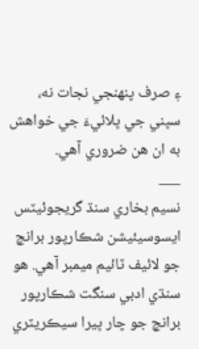۽ صرف پنهنجي نجات نه، سڀني جي ڀلائيءَ جي خواهش به ان ھن ضروري آهي.
___
نسيم بخاري سنڌ گريجوئيٽس ايسوسيئيشن شڪارپور برانچ جو لائيف ٽائيم ميمبر آهي. هو سنڌي ادبي سنگت شڪارپور برانچ جو چار ڀيرا سيڪريٽري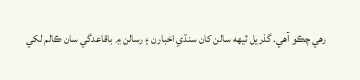رهي چڪو آهي. گذريل ٽيهه سالن کان سنڌي اخبارن ۽ رسالن ۾ باقاعدگي سان ڪالم لکي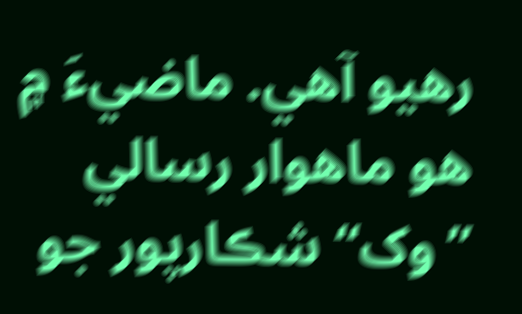رهيو آهي. ماضيءَ ۾ هو ماهوار رسالي ”وک“ شڪارپور جو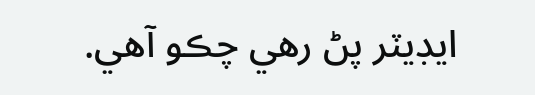ايڊيٽر پڻ رهي چڪو آهي.